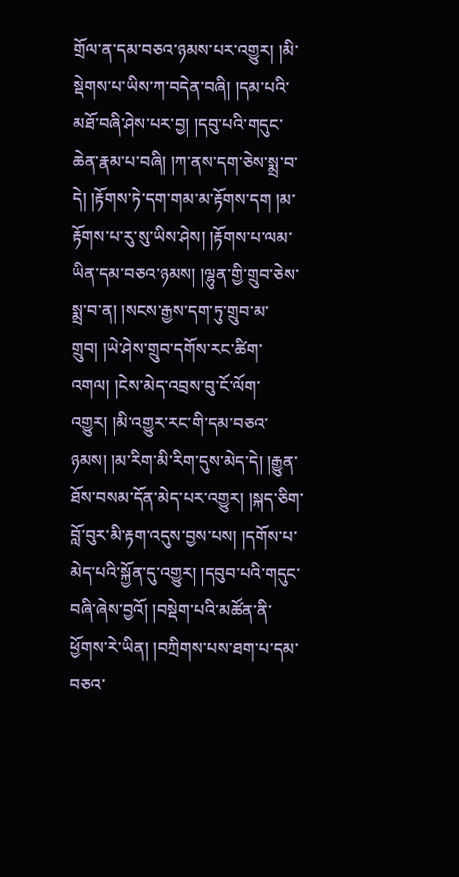གྲོལ་ན་དམ་བཅའ་ཉམས་པར་འགྱུར། །མི་སྡེགས་པ་ཡིས་ཀ་བདེན་བཞི། །དམ་པའི་མཐོ་བཞི་ཤེས་པར་བྱ། །དབུ་པའི་གདུང་ཆེན་རྣམ་པ་བཞི། །ཀ་ནས་དག་ཅེས་སྨྲ་བ་དེ། །རྟོགས་ཏེ་དག་གམ་མ་རྟོགས་དག །མ་རྟོགས་པ་རུ་སུ་ཡིས་ཤེས། །རྟོགས་པ་ལམ་ཡིན་དམ་བཅའ་ཉམས། །ལྷུན་གྱི་གྲུབ་ཅེས་སྨྲ་བ་ན། །སངས་རྒྱས་དག་ཏུ་གྲུབ་མ་གྲུབ། །ཡེ་ཤེས་གྲུབ་དགོས་རང་ཚིག་འགལ། །ངེས་མེད་འབྲས་བུ་ངོ་ལོག་འགྱུར། །མི་འགྱུར་རང་གི་དམ་བཅའ་ཉམས། །མ་རིག་མི་རིག་དུས་མེད་དེ། །རྒྱུན་ཐོས་བསམ་དོན་མེད་པར་འགྱུར། །སྐད་ཅིག་བློ་བུར་མི་རྟག་འདུས་བྱས་པས། །དགོས་པ་མེད་པའི་སྐྱོན་དུ་འགྱུར། །དབུབ་པའི་གདུང་བཞི་ཞེས་བྱའོ། །བསྡེག་པའི་མཚོན་ནི་ཕྱོགས་རེ་ཡིན། །བཀྲིགས་པས་ཐག་པ་དམ་བཅའ་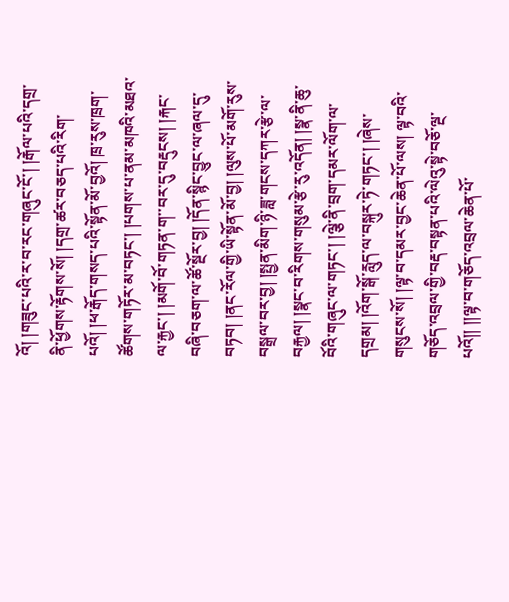འོ། །གཟུང་པའི་ར་བ་རང་གཞུང་ངོ་། །རྒོལ་པའི་དགྲ་ནི་ཕྱོགས་རྟོགས་སོ། །དགྲ་ཚར་བཅད་པའི་རིག་པའོ། །ཕ་རྒོད་གསད་པའི་སྟོན་མོ་བྱའོ། ཁྲ་རུས་ཁྲག་ཚོགས་གཏོར་མ་བཏང་། །པགས་པ་ནམ་མཁའི་མཐའ་ལ་རྐྱང་། །མགོ་བོ་གཏན་ག་་བར་དུ་བརྡུངས། །རྐང་བཞི་བཅག་ལ་ཚོ་སྔོར་བྱ། །དོན་སྙིང་བྱུང་ལ་ཞལ་དུ་བཏབ། །ནང་རོལ་གྱི་ཡི་སྟོན་མོ་བྱ། །ལུས་པོ་མགོ་རུས་བསྒྲལ་བར་བྱ། །སྤྱན་མིག་ཉི་ཟླ་གངས་དཀར་རྩེ་ལ་བརྐྱལ། །སྣང་བ་རིགས་གསུམ་རྩེ་རུ་འདོན། །སྣ་ནི་ཆུ་བོའི་གཞུང་ལ་གཏང་། །ལྕེ་ནི་བྲག་དམར་ལོག་ལ་དགྲམ། །འོག་སྒོ་རླུད་ལ་བསྐུར་ཏེ་གཏང་། །ཞེས་གསུངས་སོ། །ལྟ་བ་དམར་བྱང་ཆེན་པོ་ལས། ལྟ་བའི་གཅོད་འབྲལ་གྱི་བརྡ་བསྟན་པའི་ལེའུ་སྟེ་བཅོ་ལྔ་པའོ།། །།ལྟ་བ་གཅོད་འབྲལ་ཆེན་པོ་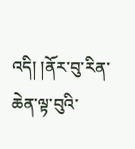འདི། །ནོར་བུ་རིན་ཆེན་ལྟ་བུའི་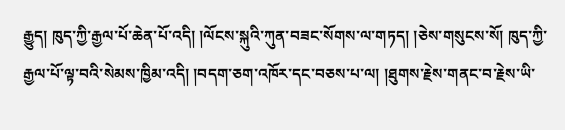རྒྱུད། ཁུད་ཀྱི་རྒྱལ་པོ་ཆེན་པོ་འདི། །ལོངས་སྐུའི་ཀུན་བཟང་སོགས་ལ་གཏད། །ཅེས་གསུངས་སོ། ཁུད་ཀྱི་རྒྱལ་པོ་ལྟ་བའི་སེམས་ཁྱིམ་འདི། །བདག་ཅག་འཁོར་དང་བཅས་པ་ལ། །ཐུགས་རྗེས་གནང་བ་རྗེས་ཡི་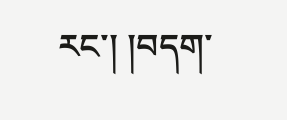རང་། །བདག་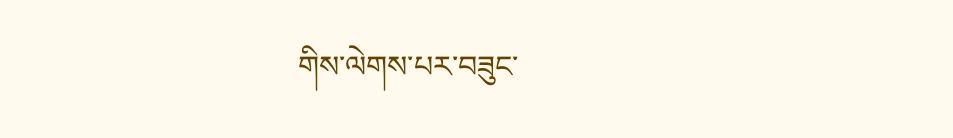གིས་ལེགས་པར་བཟུང་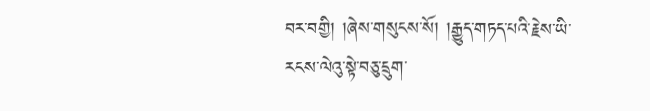བར་བགྱི། །ཞེས་གསུངས་སོ། །རྒྱུད་གཏད་པའི་རྗེས་ཡི་རངས་ལེའུ་སྟེ་བཅུ་དྲུག་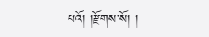པའོ། །རྫོགས་སོ། །